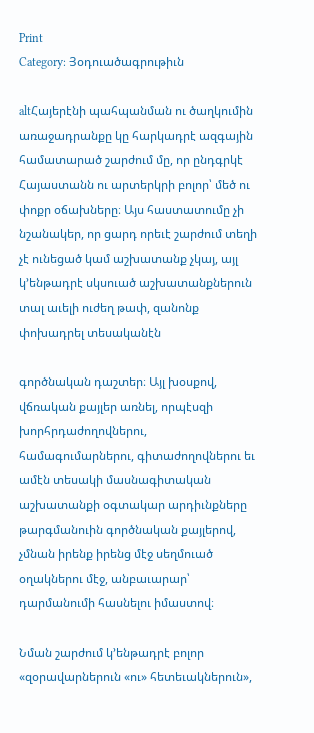Print
Category: Յօդուածագրութիւն

altՀայերէնի պահպանման ու ծաղկումին առաջադրանքը կը հարկադրէ ազգային համատարած շարժում մը, որ ընդգրկէ Հայաստանն ու արտերկրի բոլոր՝ մեծ ու փոքր օճախները։ Այս հաստատումը չի նշանակեր, որ ցարդ որեւէ շարժում տեղի չէ ունեցած կամ աշխատանք չկայ, այլ կ’ենթադրէ սկսուած աշխատանքներուն տալ աւելի ուժեղ թափ, զանոնք փոխադրել տեսականէն

գործնական դաշտեր։ Այլ խօսքով, վճռական քայլեր առնել, որպէսզի խորհրդաժողովներու, համագումարներու, գիտաժողովներու եւ ամէն տեսակի մասնագիտական աշխատանքի օգտակար արդիւնքները թարգմանուին գործնական քայլերով, չմնան իրենք իրենց մէջ սեղմուած օղակներու մէջ, անբաւարար՝ դարմանումի հասնելու իմաստով։

Նման շարժում կ’ենթադրէ բոլոր «զօրավարներուն «ու» հետեւակներուն»,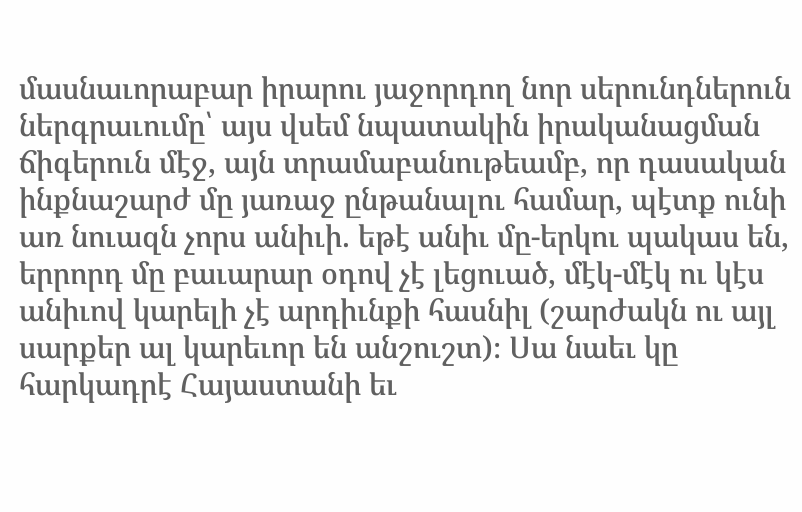մասնաւորաբար իրարու յաջորդող նոր սերունդներուն ներգրաւումը՝ այս վսեմ նպատակին իրականացման ճիգերուն մէջ, այն տրամաբանութեամբ, որ դասական ինքնաշարժ մը յառաջ ընթանալու համար, պէտք ունի առ նուազն չորս անիւի. եթէ անիւ մը-երկու պակաս են, երրորդ մը բաւարար օդով չէ լեցուած, մէկ-մէկ ու կէս անիւով կարելի չէ արդիւնքի հասնիլ (շարժակն ու այլ սարքեր ալ կարեւոր են անշուշտ)։ Սա նաեւ կը հարկադրէ Հայաստանի եւ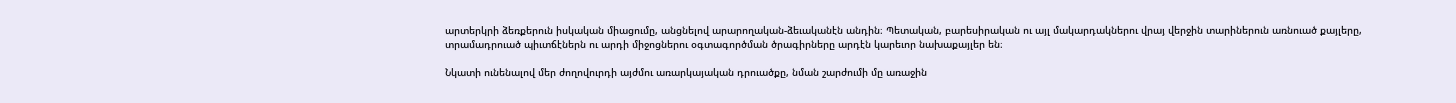արտերկրի ձեռքերուն իսկական միացումը, անցնելով արարողական-ձեւականէն անդին։ Պետական, բարեսիրական ու այլ մակարդակներու վրայ վերջին տարիներուն առնուած քայլերը, տրամադրուած պիւտճէներն ու արդի միջոցներու օգտագործման ծրագիրները արդէն կարեւոր նախաքայլեր են։

Նկատի ունենալով մեր ժողովուրդի այժմու առարկայական դրուածքը, նման շարժումի մը առաջին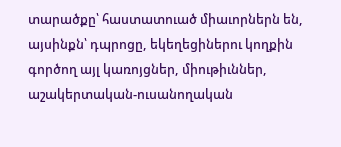տարածքը՝ հաստատուած միաւորներն են, այսինքն՝ դպրոցը, եկեղեցիներու կողքին գործող այլ կառոյցներ, միութիւններ, աշակերտական-ուսանողական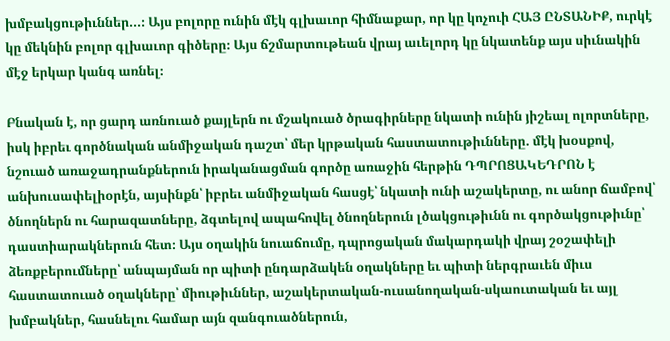խմբակցութիւններ...։ Այս բոլորը ունին մէկ գլխաւոր հիմնաքար, որ կը կոչուի ՀԱՅ ԸՆՏԱՆԻՔ, ուրկէ կը մեկնին բոլոր գլխաւոր գիծերը։ Այս ճշմարտութեան վրայ աւելորդ կը նկատենք այս սիւնակին մէջ երկար կանգ առնել։

Բնական է, որ ցարդ առնուած քայլերն ու մշակուած ծրագիրները նկատի ունին յիշեալ ոլորտները, իսկ իբրեւ գործնական անմիջական դաշտ՝ մեր կրթական հաստատութիւնները. մէկ խօսքով, նշուած առաջադրանքներուն իրականացման գործը առաջին հերթին ԴՊՐՈՑԱԿԵԴՐՈՆ է անխուսափելիօրէն, այսինքն՝ իբրեւ անմիջական հասցէ՝ նկատի ունի աշակերտը, ու անոր ճամբով՝ ծնողներն ու հարազատները, ձգտելով ապահովել ծնողներուն լծակցութիւնն ու գործակցութիւնը՝ դաստիարակներուն հետ։ Այս օղակին նուաճումը, դպրոցական մակարդակի վրայ շօշափելի ձեռքբերումները՝ անպայման որ պիտի ընդարձակեն օղակները եւ պիտի ներգրաւեն միւս հաստատուած օղակները՝ միութիւններ, աշակերտական-ուսանողական-սկաուտական եւ այլ խմբակներ, հասնելու համար այն զանգուածներուն,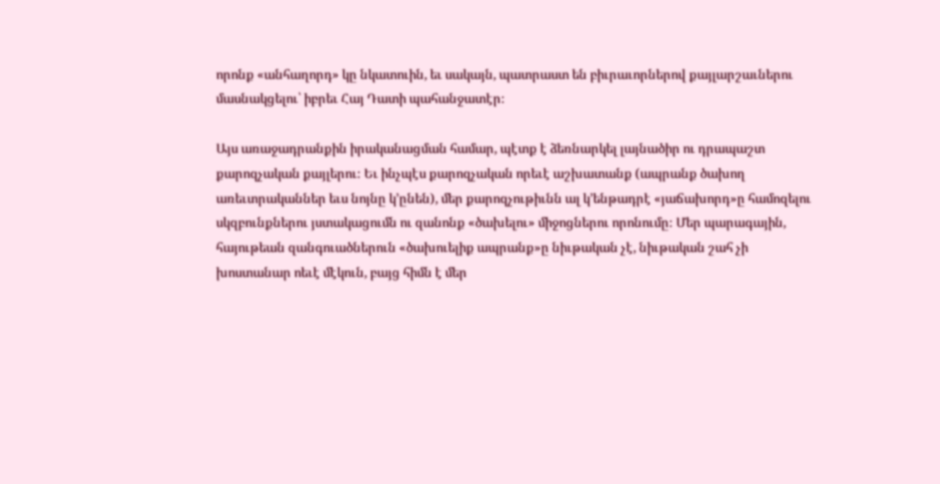որոնք «անհաղորդ» կը նկատուին, եւ սակայն, պատրաստ են բիւրաւորներով քայլարշաւներու մասնակցելու՝ իբրեւ Հայ Դատի պահանջատէր։

Այս առաջադրանքին իրականացման համար, պէտք է ձեռնարկել լայնածիր ու դրապաշտ քարոզչական քայլերու։ Եւ ինչպէս քարոզչական որեւէ աշխատանք (ապրանք ծախող առեւտրականներ եւս նոյնը կ’ընեն), մեր քարոզչութիւնն ալ կ’ենթադրէ «յաճախորդ»ը համոզելու սկզբունքներու յստակացումն ու զանոնք «ծախելու» միջոցներու որոնումը։ Մեր պարագային, հայութեան զանգուածներուն «ծախուելիք ապրանք»ը նիւթական չէ, նիւթական շահ չի խոստանար ոեւէ մէկուն, բայց հիմն է մեր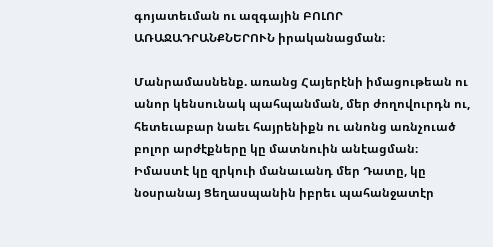գոյատեւման ու ազգային ԲՈԼՈՐ ԱՌԱՋԱԴՐԱՆՔՆԵՐՈՒՆ իրականացման։

Մանրամասնենք. առանց Հայերէնի իմացութեան ու անոր կենսունակ պահպանման, մեր ժողովուրդն ու, հետեւաբար նաեւ հայրենիքն ու անոնց առնչուած բոլոր արժէքները կը մատնուին անէացման։ Իմաստէ կը զրկուի մանաւանդ մեր Դատը, կը նօսրանայ Ցեղասպանին իբրեւ պահանջատէր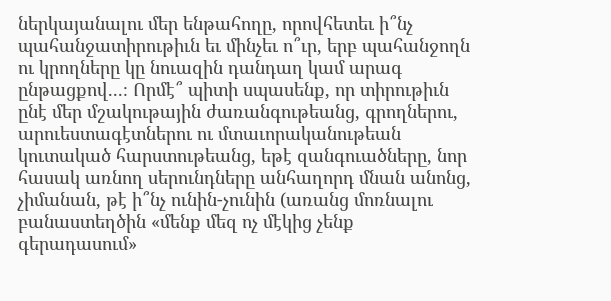ներկայանալու մեր ենթահողը, որովհետեւ ի՞նչ պահանջատիրութիւն եւ մինչեւ ո՞ւր, երբ պահանջողն ու կրողները կը նուազին դանդաղ կամ արագ ընթացքով...։ Որմէ՞ պիտի սպասենք, որ տիրութիւն ընէ մեր մշակութային ժառանգութեանց, գրողներու, արուեստագէտներու ու մտաւորականութեան կուտակած հարստութեանց, եթէ զանգուածները, նոր հասակ առնող սերունդները անհաղորդ մնան անոնց, չիմանան, թէ ի՞նչ ունին-չունին (առանց մոռնալու բանաստեղծին «մենք մեզ ոչ մէկից չենք գերադասում»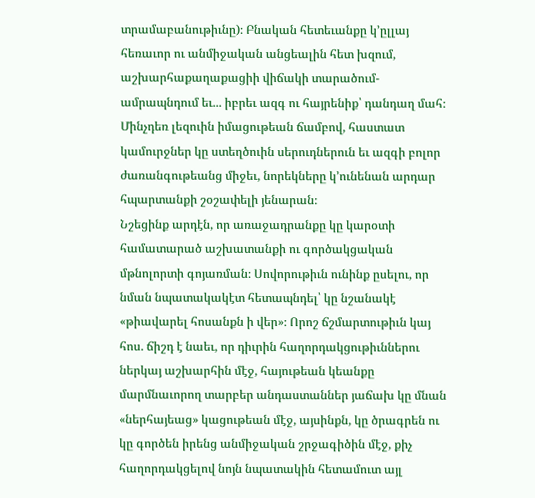տրամաբանութիւնը)։ Բնական հետեւանքը կ’ըլլայ հեռաւոր ու անմիջական անցեալին հետ խզում, աշխարհաքաղաքացիի վիճակի տարածում-ամրապնդում եւ... իբրեւ ազգ ու հայրենիք՝ դանդաղ մահ։ Մինչդեռ լեզուին իմացութեան ճամբով, հաստատ կամուրջներ կը ստեղծուին սերուդներուն եւ ազգի բոլոր ժառանգութեանց միջեւ, նորեկները կ’ունենան արդար հպարտանքի շօշափելի յենարան։
Նշեցինք արդէն, որ առաջադրանքը կը կարօտի համատարած աշխատանքի ու գործակցական մթնոլորտի գոյառման։ Սովորութիւն ունինք ըսելու, որ նման նպատակակէտ հետապնդել՝ կը նշանակէ «թիավարել հոսանքն ի վեր»։ Որոշ ճշմարտութիւն կայ հոս. ճիշդ է նաեւ, որ դիւրին հաղորդակցութիւններու ներկայ աշխարհին մէջ, հայութեան կեանքը մարմնաւորող տարբեր անդաստաններ յաճախ կը մնան «ներհայեաց» կացութեան մէջ, այսինքն, կը ծրագրեն ու կը գործեն իրենց անմիջական շրջագիծին մէջ, քիչ հաղորդակցելով նոյն նպատակին հետամուտ այլ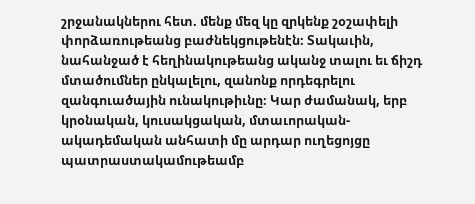շրջանակներու հետ. մենք մեզ կը զրկենք շօշափելի փորձառութեանց բաժնեկցութենէն։ Տակաւին, նահանջած է հեղինակութեանց ականջ տալու եւ ճիշդ մտածումներ ընկալելու, զանոնք որդեգրելու զանգուածային ունակութիւնը։ Կար ժամանակ, երբ կրօնական, կուսակցական, մտաւորական-ակադեմական անհատի մը արդար ուղեցոյցը պատրաստակամութեամբ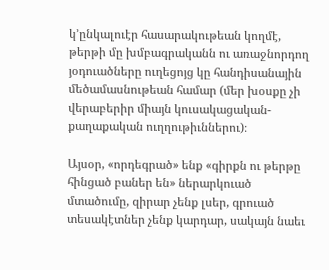կ’ընկալուէր հասարակութեան կողմէ, թերթի մը խմբագրականն ու առաջնորդող յօդուածները ուղեցոյց կը հանդիսանային մեծամասնութեան համար (մեր խօսքը չի վերաբերիր միայն կուսակացական-քաղաքական ուղղութիւններու)։

Այսօր, «որդեգրած» ենք «գիրքն ու թերթը հինցած բաներ են» ներարկուած մտածումը, զիրար չենք լսեր, գրուած տեսակէտներ չենք կարդար, սակայն նաեւ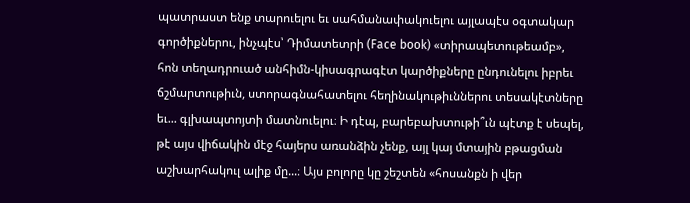պատրաստ ենք տարուելու եւ սահմանափակուելու այլապէս օգտակար գործիքներու, ինչպէս՝ Դիմատետրի (Face book) «տիրապետութեամբ», հոն տեղադրուած անհիմն-կիսագրագէտ կարծիքները ընդունելու իբրեւ ճշմարտութիւն, ստորագնահատելու հեղինակութիւններու տեսակէտները եւ... գլխապտոյտի մատնուելու։ Ի դէպ, բարեբախտութի՞ւն պէտք է սեպել, թէ այս վիճակին մէջ հայերս առանձին չենք, այլ կայ մտային բթացման աշխարհակուլ ալիք մը...։ Այս բոլորը կը շեշտեն «հոսանքն ի վեր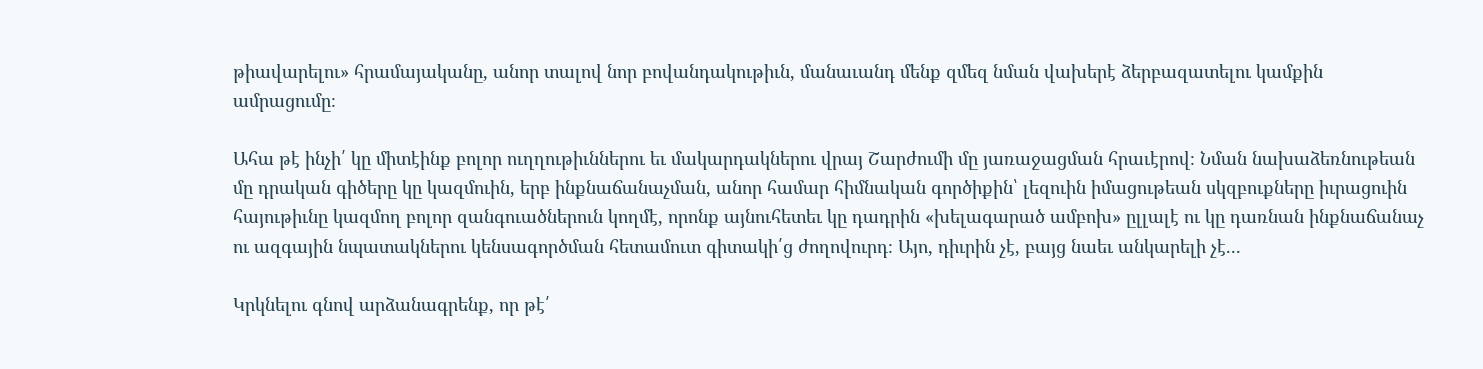թիավարելու» հրամայականը, անոր տալով նոր բովանդակութիւն, մանաւանդ մենք զմեզ նման վախերէ ձերբազատելու կամքին ամրացումը։

Ահա թէ ինչի՛ կը միտէինք բոլոր ուղղութիւններու եւ մակարդակներու վրայ Շարժումի մը յառաջացման հրաւէրով։ Նման նախաձեռնութեան մը դրական գիծերը կը կազմուին, երբ ինքնաճանաչման, անոր համար հիմնական գործիքին՝ լեզուին իմացութեան սկզբուքները իւրացուին հայութիւնը կազմող բոլոր զանգուածներուն կողմէ, որոնք այնուհետեւ կը դադրին «խելագարած ամբոխ» ըլլալէ ու կը դառնան ինքնաճանաչ ու ազգային նպատակներու կենսագործման հետամուտ գիտակի՛ց ժողովուրդ։ Այո, դիւրին չէ, բայց նաեւ անկարելի չէ...

Կրկնելու գնով արձանագրենք, որ թէ՛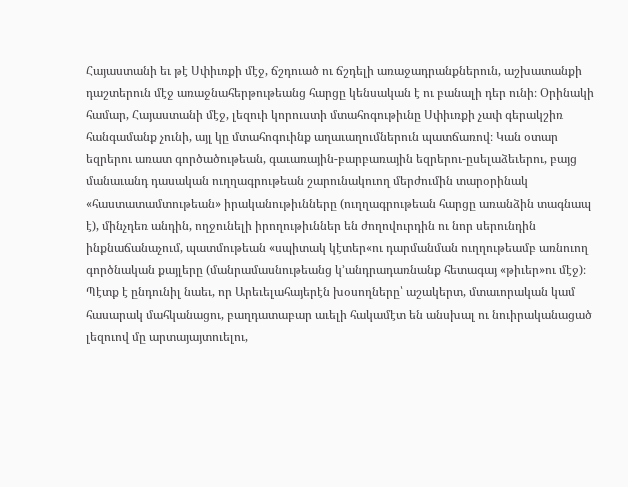Հայաստանի եւ թէ Սփիւռքի մէջ, ճշդուած ու ճշդելի առաջադրանքներուն, աշխատանքի դաշտերուն մէջ առաջնահերթութեանց հարցը կենսական է ու բանալի դեր ունի։ Օրինակի համար, Հայաստանի մէջ, լեզուի կորուստի մտահոգութիւնը Սփիւռքի չափ գերակշիռ հանգամանք չունի, այլ կը մտահոգուինք աղաւաղումներուն պատճառով։ Կան օտար եզրերու առատ գործածութեան, գաւառային-բարբառային եզրերու-ըսելաձեւերու, բայց մանաւանդ դասական ուղղագրութեան շարունակուող մերժումին տարօրինակ «հաստատամտութեան» իրականութիւնները (ուղղագրութեան հարցը առանձին տագնապ է), մինչդեռ անդին, ողջունելի իրողութիւններ են ժողովուրդին ու նոր սերունդին ինքնաճանաչում, պատմութեան «սպիտակ կէտեր«ու դարմանման ուղղութեամբ առնուող գործնական քայլերը (մանրամասնութեանց կ’անդրադառնանք հետագայ «թիւեր»ու մէջ)։ Պէտք է ընդունիլ նաեւ, որ Արեւելահայերէն խօսողները՝ աշակերտ, մտաւորական կամ հասարակ մահկանացու, բաղդատաբար աւելի հակամէտ են անսխալ ու նուիրականացած լեզուով մը արտայայտուելու,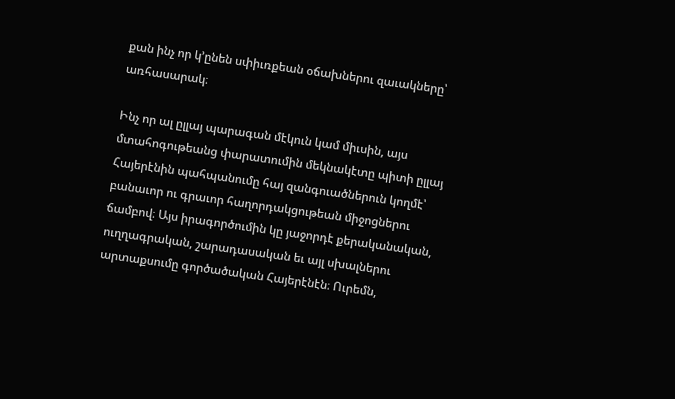քան ինչ որ կ’ընեն սփիւռքեան օճախներու զաւակները՝ առհասարակ։

Ինչ որ ալ ըլլայ պարագան մէկուն կամ միւսին, այս մտահոգութեանց փարատումին մեկնակէտը պիտի ըլլայ Հայերէնին պահպանումը հայ զանգուածներուն կողմէ՝ բանաւոր ու գրաւոր հաղորդակցութեան միջոցներու ճամբով։ Այս իրագործումին կը յաջորդէ քերականական, ուղղագրական, շարադասական եւ այլ սխալներու արտաքսումը գործածական Հայերէնէն։ Ուրեմն,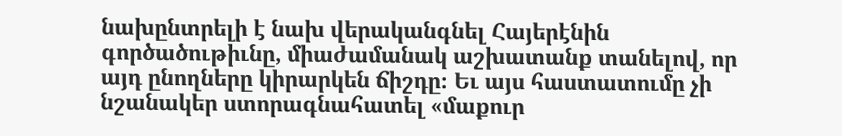նախընտրելի է նախ վերականգնել Հայերէնին գործածութիւնը, միաժամանակ աշխատանք տանելով, որ այդ ընողները կիրարկեն ճիշդը։ Եւ այս հաստատումը չի նշանակեր ստորագնահատել «մաքուր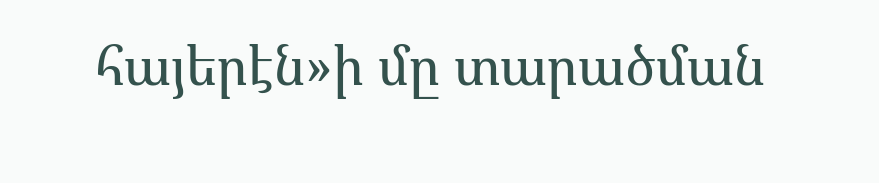հայերէն»ի մը տարածման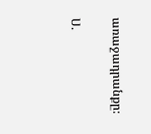առաջադրանքը։

Ս.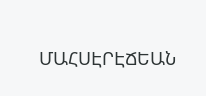ՄԱՀՍԷՐԷՃԵԱՆ